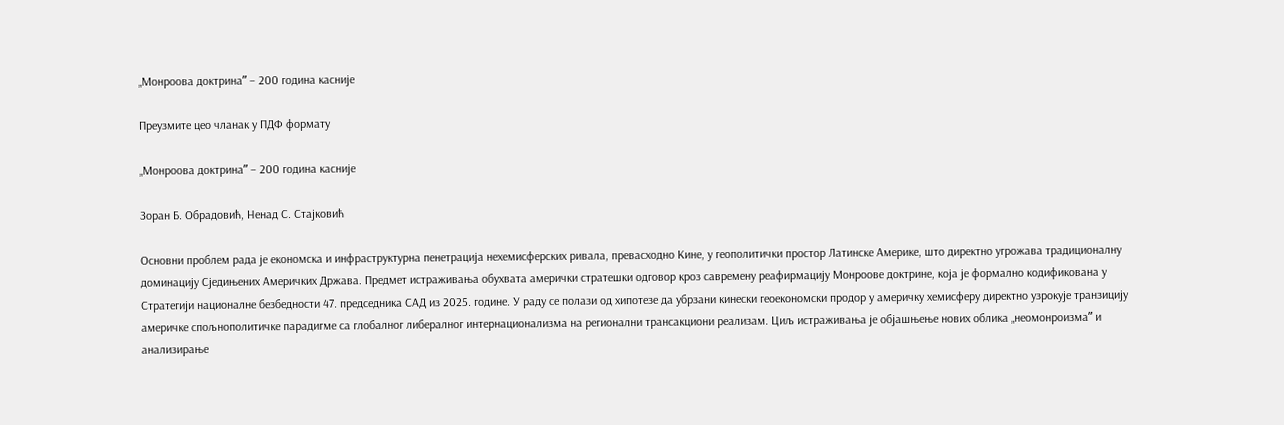„Монроова доктринаˮ – 200 година касније

Преузмите цео чланак у ПДФ формату

„Монроова доктринаˮ – 200 година касније

Зоран Б. Обрадовић, Ненад С. Стајковић

Основни проблем рада је економска и инфраструктурна пенетрација нехемисферских ривала, превасходно Кине, у геополитички простор Латинске Америке, што директно угрожава традиционалну доминацију Сједињених Америчких Држава. Предмет истраживања обухвата амерички стратешки одговор кроз савремену реафирмацију Монроове доктрине, која је формално кодификована у Стратегији националне безбедности 47. председника САД из 2025. године. У раду се полази од хипотезе да убрзани кинески геоекономски продор у америчку хемисферу директно узрокује транзицију америчке спољнополитичке парадигме са глобалног либералног интернационализма на регионални трансакциони реализам. Циљ истраживања је објашњење нових облика „неомонроизмаˮ и анализирање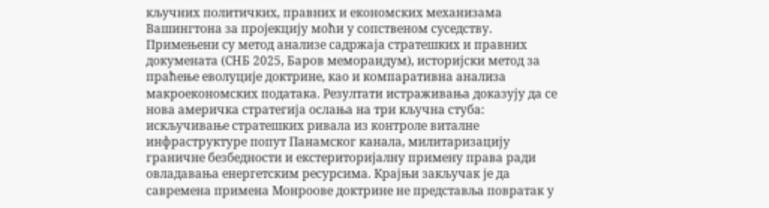кључних политичких, правних и економских механизама Вашингтона за пројекцију моћи у сопственом суседству. Примењени су метод анализе садржаја стратешких и правних докумената (СНБ 2025, Баров меморандум), историјски метод за праћење еволуције доктрине, као и компаративна анализа макроекономских података. Резултати истраживања доказују да се нова америчка стратегија ослања на три кључна стуба: искључивање стратешких ривала из контроле виталне инфраструктуре попут Панамског канала, милитаризацију граничне безбедности и екстериторијалну примену права ради овладавања енергетским ресурсима. Крајњи закључак је да савремена примена Монроове доктрине не представља повратак у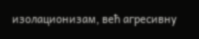изолационизам, већ агресивну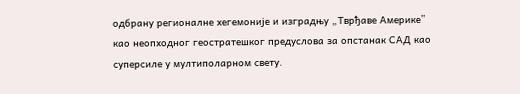одбрану регионалне хегемоније и изградњу „Тврђаве Америкеˮ као неопходног геостратешког предуслова за опстанак САД као суперсиле у мултиполарном свету.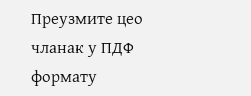Преузмите цео чланак у ПДФ формату